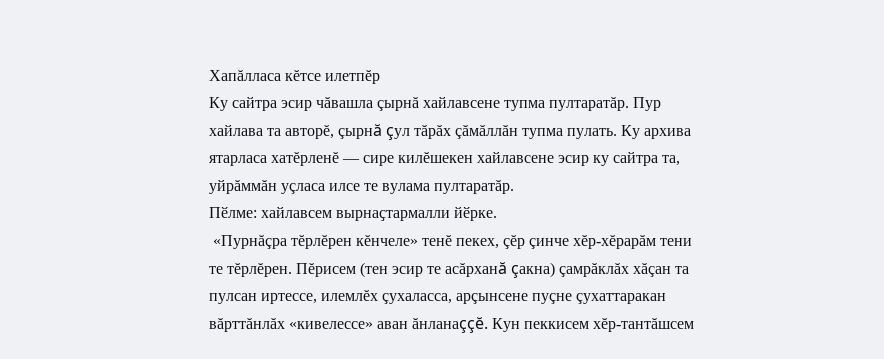Хапăлласа кĕтсе илетпĕр
Ку сайтра эсир чăвашла çырнă хайлавсене тупма пултаратăр. Пур
хайлава та авторĕ, çырнă çул тăрăх çăмăллăн тупма пулать. Ку архива
ятарласа хатĕрленĕ — сире килĕшекен хайлавсене эсир ку сайтра та,
уйрăммăн уçласа илсе те вулама пултаратăр.
Пӗлме: хайлавсем вырнаҫтармалли йӗрке.
 «Пурнăçра тĕрлĕрен кĕнчеле» тенĕ пекех, çĕр çинче хĕр-хĕрарăм тени те тĕрлĕрен. Пĕрисем (тен эсир те асăрханă çакна) çамрăклăх хăçан та пулсан иртессе, илемлĕх çухаласса, арçынсене пуçне çухаттаракан вăрттăнлăх «кивелессе» аван ăнланаççĕ. Кун пеккисем хĕр-тантăшсем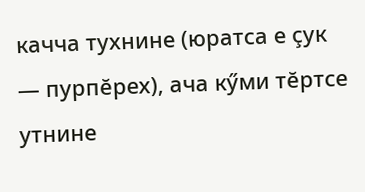качча тухнине (юратса е çук — пурпĕрех), ача кӳми тĕртсе утнине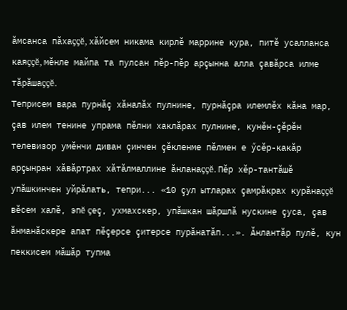ăмсанса пăхаççĕ, хăйсем никама кирлĕ маррине кура, питĕ усалланса каяççĕ, мĕнле майпа та пулсан пĕр-пĕр арçынна алла çавăрса илме тăрăшаççĕ.
Теприсем вара пурнăç хăналăх пулнине, пурнăçра илемлĕх кăна мар, çав илем тенине упрама пĕлни хаклăрах пулнине, кунĕн-çĕрĕн телевизор умĕнчи диван çинчен çĕкленме пĕлмен е ӳсĕр-какăр арçынран хăвăртрах хăтăлмаллине ăнланаççĕ. Пĕр хĕр-тантăшĕ упăшкинчен уйрăлать, тепри... «10 çул ытларах çамрăкрах курăнаççĕ вĕсем халĕ, эпĕ çеç, ухмахскер, упăшкан шăршлă нускине çуса, çав ăнманăскере апат пĕçерсе çитерсе пурăнатăп...». Ăнлантăр пулĕ, кун пеккисем мăшăр тупма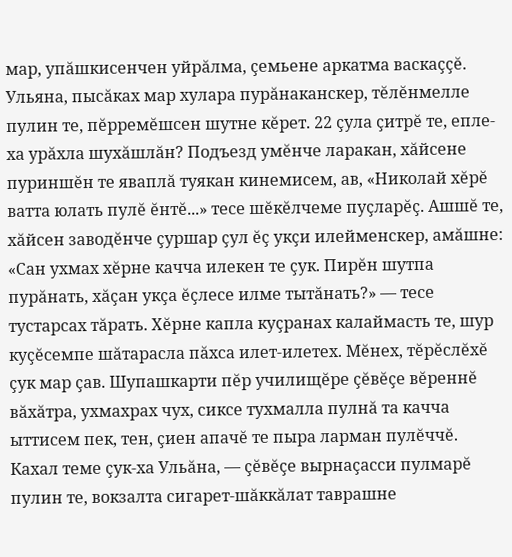мар, упăшкисенчен уйрăлма, çемьене аркатма васкаççĕ.
Ульяна, пысăках мар хулара пурăнаканскер, тĕлĕнмелле пулин те, пĕрремĕшсен шутне кĕрет. 22 çула çитрĕ те, епле-ха урăхла шухăшлăн? Подъезд умĕнче ларакан, хăйсене пуриншĕн те яваплă туякан кинемисем, ав, «Николай хĕрĕ ватта юлать пулĕ ĕнтĕ...» тесе шĕкĕлчеме пуçларĕç. Ашшĕ те, хăйсен заводĕнче çуршар çул ĕç укçи илейменскер, амăшне: «Сан ухмах хĕрне качча илекен те çук. Пирĕн шутпа пурăнать, хăçан укçа ĕçлесе илме тытăнать?» — тесе тустарсах тăрать. Хĕрне капла куçранах калаймасть те, шур куçĕсемпе шăтарасла пăхса илет-илетех. Мĕнех, тĕрĕслĕхĕ çук мар çав. Шупашкарти пĕр училищĕре çĕвĕçе вĕреннĕ вăхăтра, ухмахрах чух, сиксе тухмалла пулнă та качча ыттисем пек, тен, çиен апачĕ те пыра ларман пулĕччĕ. Кахал теме çук-ха Ульăна, — çĕвĕçе вырнаçасси пулмарĕ пулин те, вокзалта сигарет-шăккăлат таврашне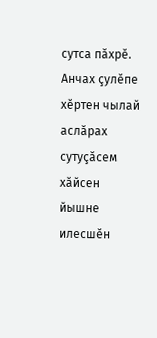сутса пăхрĕ. Анчах çулĕпе хĕртен чылай аслăрах сутуçăсем хăйсен йышне илесшĕн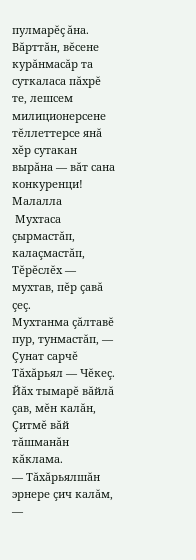пулмарĕç ăна. Вăрттăн, вĕсене курăнмасăр та суткаласа пăхрĕ те, лешсем милиционерсене тĕллеттерсе янă хĕр сутакан вырăна — вăт сана конкуренци!
Малалла
 Мухтаса çырмастăп, калаçмастăп,
Тĕрĕслĕх — мухтав, пĕр çавă çеç.
Мухтанма çăлтавĕ пур, тунмастăп, —
Çунат сарчĕ Тăхăрьял — Чĕкеç.
Йăх тымарĕ вăйлă çав, мĕн калăн,
Çитмĕ вăй тăшманăн кăклама.
— Тăхăрьялшăн эрнере çич калăм, —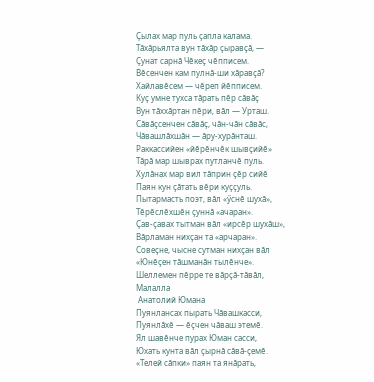Çылах мар пуль çапла калама.
Тăхăрьялта вун тăхăр çыравçă, —
Çунат сарнă Чĕкеç чĕпписем.
Вĕсенчен кам пулнă-ши хăравçă?
Хайлавĕсем — чĕреп йĕпписем.
Куç умне тухса тăрать пĕр сăвăç
Вун тăххăртан пĕри, вăл — Урташ.
Сăвăçсенчен сăвăç, чăн-чăн сăвăс,
Чăвашлăхшăн — ăру-хурăнташ.
Раккассийен «йĕрĕнчĕк шывçийĕ»
Тăрă мар шыврах путланчĕ пуль.
Хулăнах мар вил тăприн çĕр сийĕ
Паян кун çăтать вĕри куççуль.
Пытармасть поэт, вăл «ӳснĕ шухă»,
Тĕрĕслĕхшĕн çуннă «ачаран».
Çав-çавах тытман вăл «ирсĕр шухăш»,
Вăрламан нихçан та «арчаран».
Совеçне, чысне сутман нихçан вăл
«Юнĕçен тăшманăн тылĕнче».
Шеллемен пĕрре те вăрçă-тăвăл,
Малалла
 Анатолий Юмана
Пуянлансах пырать Чăвашкасси,
Пуянлăхĕ — ĕçчен чăваш этемĕ.
Ял шавĕнче пурах Юман сасси,
Юхать кунта вăл çырнă сăвă-çемĕ.
«Телей сăпки» паян та янăрать,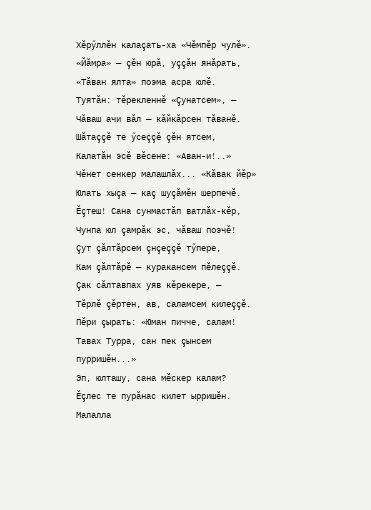Хĕрӳллĕн калаçать-ха «Чĕмпĕр чулĕ».
«Йăмра» — çĕн юрă, уççăн янăрать,
«Тăван ялта» поэма асра юлĕ.
Туятăн: тĕрекленнĕ «Çунатсем», —
Чăваш ачи вăл — кăйкăрсен тăванĕ.
Шăтаççĕ те ӳсеççĕ çĕн ятсем,
Калатăн эсĕ вĕсене: «Аван-и!..»
Чĕнет сенкер малашлăх... «Кăвак йĕр»
Юлать хыçа — каç шуçăмĕн шерпечĕ.
Ĕçтеш! Сана сунмастăп ватлăх-кĕр,
Чунпа юл çамрăк эс, чăваш поэчĕ!
Çут çăлтăрсем çнçеççĕ тӳпере,
Кам çăлтăрĕ — куракансем пĕлеççĕ.
Çак сăлтавпах уяв кĕрекере, —
Тĕрлĕ çĕртен, ав, саламсем килеççĕ.
Пĕри çырать: «Юман пичче, салам!
Тавах Турра, сан пек çынсем пурришĕн...»
Эп, юлташу, сана мĕскер калам?
Ĕçлес те пурăнас килет ырришĕн.
Малалла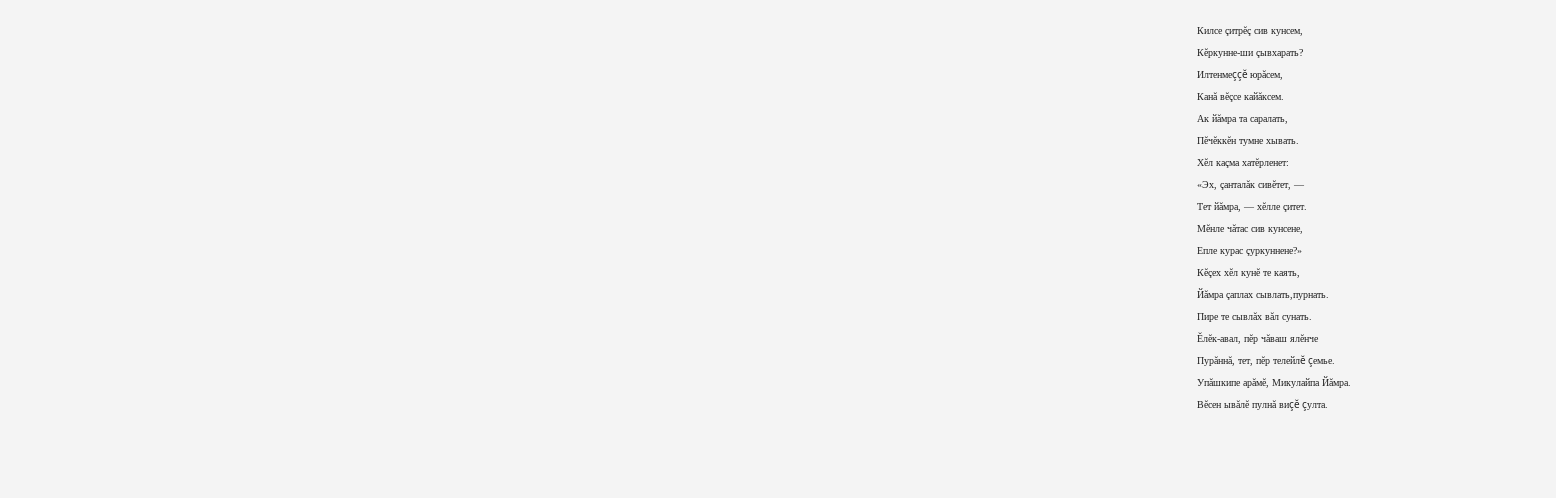Килсе çитрĕç сив кунсем,
Кĕркунне-ши çывхарать?
Илтенмеççĕ юрăсем,
Канă вĕçсе кайăксем.
Ак йăмра та саралать,
Пĕчĕккĕн тумне хывать.
Хĕл каçма хатĕрленет:
«Эх, çанталăк сивĕтет, —
Тет йăмра, — хĕлле çитет.
Мĕнле чăтас сив кунсене,
Епле курас çуркуннене?»
Кĕçех хĕл кунĕ те каять,
Йăмра çаплах сывлать,пурнать.
Пире те сывлăх вăл сунать.
Ĕлĕк-авал, пĕр чăваш ялĕнче
Пурăннă, тет, пĕр телейлĕ çемье.
Упăшкипе арăмĕ, Микулайпа Йăмра.
Вĕсен ывăлĕ пулнă виçĕ çулта.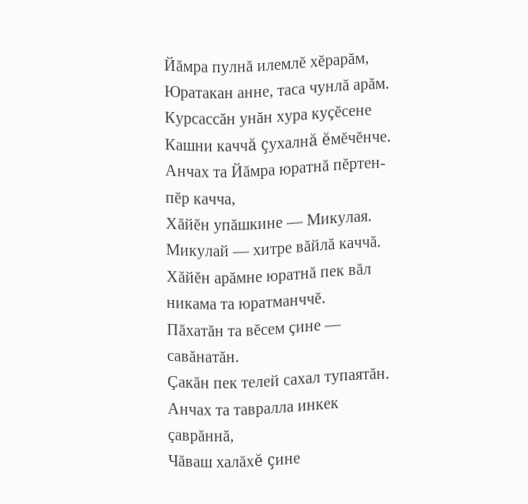Йăмра пулнă илемлĕ хĕрарăм,
Юратакан анне, таса чунлă арăм.
Курсассăн унăн хура куçĕсене
Кашни каччă çухалнă ĕмĕчĕнче.
Анчах та Йăмра юратнă пĕртен-пĕр качча,
Хăйĕн упăшкине — Микулая.
Микулай — хитре вăйлă каччă.
Хăйĕн арăмне юратнă пек вăл никама та юратманччĕ.
Пăхатăн та вĕсем çине — савăнатăн.
Çакăн пек телей сахал тупаятăн.
Анчах та тавралла инкек çаврăннă,
Чăваш халăхĕ çине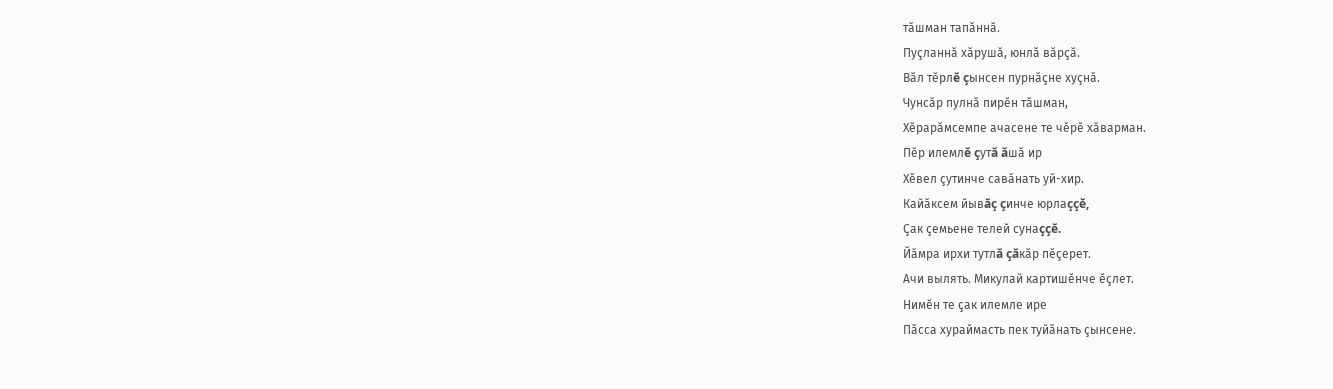тăшман тапăннă.
Пуçланнă хăрушă, юнлă вăрçă.
Вăл тĕрлĕ çынсен пурнăçне хуçнă.
Чунсăр пулнă пирĕн тăшман,
Хĕрарăмсемпе ачасене те чĕрĕ хăварман.
Пĕр илемлĕ çутă ăшă ир
Хĕвел çутинче савăнать уй-хир.
Кайăксем йывăç çинче юрлаççĕ,
Çак çемьене телей сунаççĕ.
Йăмра ирхи тутлă çăкăр пĕçерет.
Ачи вылять. Микулай картишĕнче ĕçлет.
Нимĕн те çак илемле ире
Пăсса хураймасть пек туйăнать çынсене.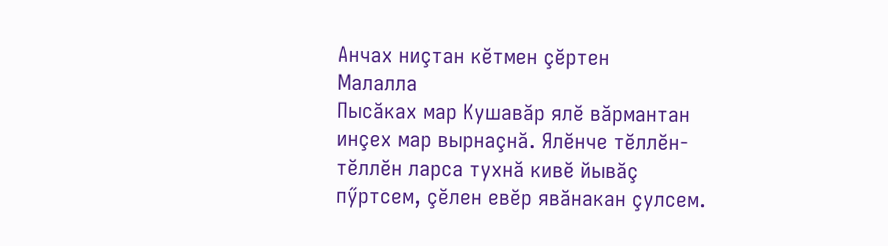Анчах ниçтан кĕтмен çĕртен
Малалла
Пысăках мар Кушавăр ялĕ вăрмантан инçех мар вырнаçнă. Ялĕнче тĕллĕн-тĕллĕн ларса тухнă кивĕ йывăç пӳртсем, çĕлен евĕр явăнакан çулсем.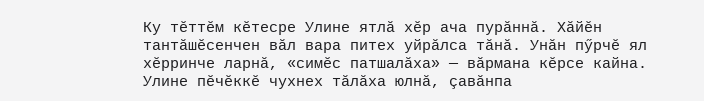Ку тĕттĕм кĕтесре Улине ятлă хĕр ача пурăннă. Хăйĕн тантăшĕсенчен вăл вара питех уйрăлса тăнă. Унăн пӳрчĕ ял хĕрринче ларнă, «симĕс патшалăха» — вăрмана кĕрсе кайна. Улине пĕчĕккĕ чухнех тăлăха юлнă, çавăнпа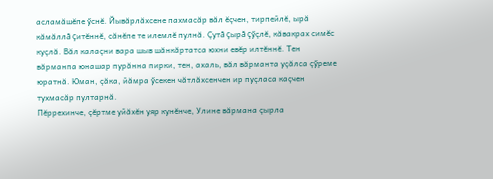асламăшĕпе ӳснĕ. Йывăрлăхсене пахмасăр вăл ĕçчен, тирпейлĕ, ырă кăмăллă çитĕннĕ, сăнĕпе те илемлĕ пулнă. Çутă çырă çӳçлĕ, кăвакрах симĕс куçлă. Вăл калаçни вара шыв шăнкăртатса юхни евĕр илтĕннĕ. Тен вăрманпа юнашар пурăнна пирки, тен, ахаль, вăл вăрманта уçăлса çӳреме юратнă. Юман, çăка, йăмра ӳсекен чăтлăхсенчен ир пуçласа каçчен тухмасăр пултарнă.
Пĕррехинче, çĕртме уйăхĕн уяр кунĕнче, Улине вăрмана çырла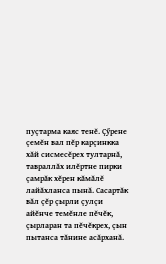пуçтарма каяс тенĕ. Çӳрене çемĕн вал пĕр карçинкка хăй сисмесĕрех тултарнă, тавраллăх илĕртне пирки çамрăк хĕрен кăмăлĕ лайăхланса пынă. Сасартăк вăл çĕр çырли çулçи айĕнче темĕнле пĕчĕк, çырларан та пĕчĕкрех, çын пытанса тăнине асăрханă.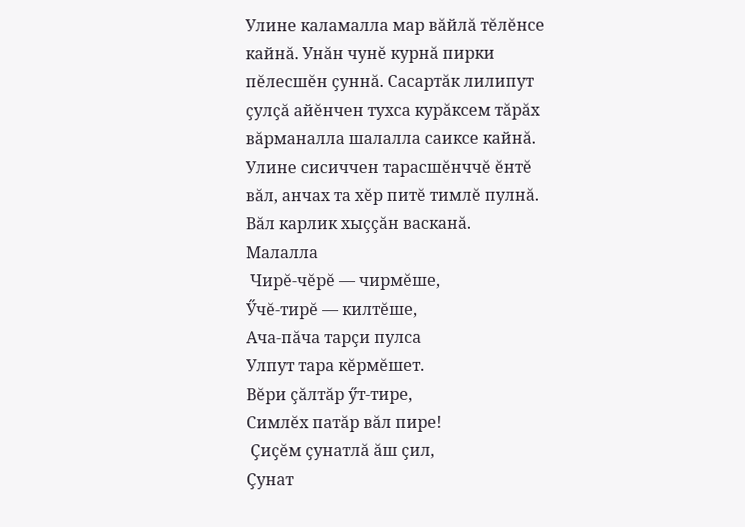Улине каламалла мар вăйлă тĕлĕнсе кайнă. Унăн чунĕ курнă пирки пĕлесшĕн çуннă. Сасартăк лилипут çулçă айĕнчен тухса курăксем тăрăх вăрманалла шалалла саиксе кайнă. Улине сисиччен тарасшĕнччĕ ĕнтĕ вăл, анчах та хĕр питĕ тимлĕ пулнă. Вăл карлик хыççăн васканă.
Малалла
 Чирĕ-чĕрĕ — чирмĕше,
Ӳчĕ-тирĕ — килтĕше,
Ача-пăча тарçи пулса
Улпут тара кĕрмĕшет.
Вĕри çăлтăр ӳт-тире,
Симлĕх патăр вăл пире!
 Çиçĕм çунатлă ăш çил,
Çунат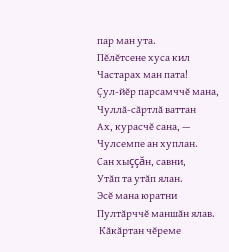пар ман ута.
Пĕлĕтсене хуса кил
Частарах ман пата!
Çул-йĕр парсамччĕ мана,
Чуллă-сăртлă ваттан
Ах, курасчĕ сана, —
Чулсемпе ан хуплан.
Сан хыççăн, савни,
Утăп та утăп ялан.
Эсĕ мана юратни
Пултăрччĕ маншăн ялав.
 Кăкăртан чĕреме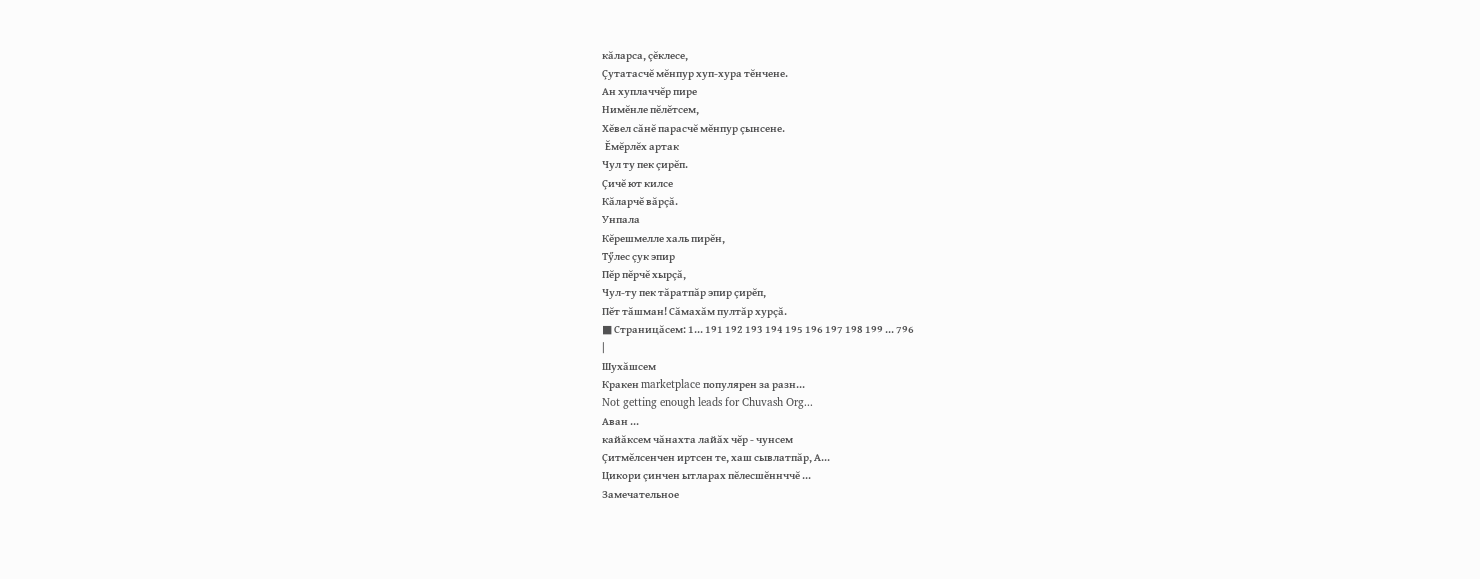кăларса, çĕклесе,
Çутатасчĕ мĕнпур хуп-хура тĕнчене.
Ан хуплаччĕр пире
Нимĕнле пĕлĕтсем,
Хĕвел сăнĕ парасчĕ мĕнпур çынсене.
 Ĕмĕрлĕх артак
Чул ту пек çирĕп.
Çичĕ ют килсе
Кăларчĕ вăрçă.
Унпала
Кĕрешмелле халь пирĕн,
Тӳлес çук эпир
Пĕр пĕрчĕ хырçă,
Чул-ту пек тăратпăр эпир çирĕп,
Пĕт тăшман! Сăмахăм пултăр хурçă.
■ Страницăсем: 1... 191 192 193 194 195 196 197 198 199 ... 796
|
Шухăшсем
Кракен marketplace популярен за разн...
Not getting enough leads for Chuvash Org...
Аван ...
кайăксем чăнахта лайăх чĕр - чунсем
Çитмĕлсенчен иртсен те, хаш сывлатпăр, А...
Цикори çинчен ытларах пĕлесшĕннччĕ ...
Замечательное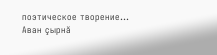поэтическое творение...
Аван çырнă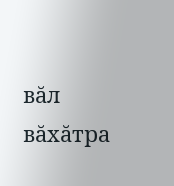вăл вăхăтра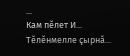...
Кам пĕлет И...
Тĕлĕнмелле çырнă...